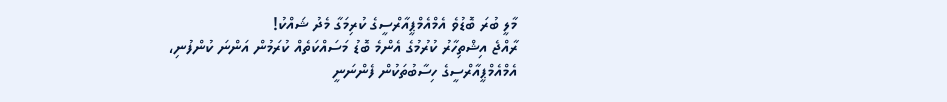މާލީ ބުރަ ބޮޑުވެ އެމްއެމްޕީއާރްސީގެ ކުރިމަގާ މެދު ޝައްކު!
ރާއްޖެ އިޝްތިހާރު ކުރުމުގެ އެންމެ ބޮޑު މަސައްކަތެއް ކުރަމުން އަންނަ ކުންފުނި، އެމްއެމްޕީއާރްސީގެ ހިސާބުތަކުން ފެންނަނީ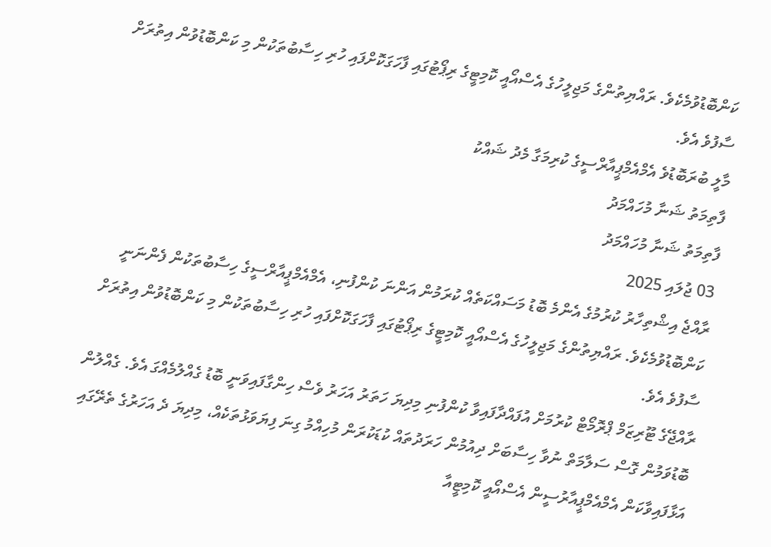ކަންބޮޑުވުމެކެވެ. ރައްޔިތުންގެ މަޖިލީހުގެ އެސްއޯއީ ކޮމިޓީގެ ރިޕޯޓުގައި ފާހަގަކޮށްފައި ހުރި ހިސާބުތަކުން މި ކަންބޮޑުވުން އިތުރަށް ސާފުވެ އެވެ.
މާލީ ބުރަބޮޑުވެ އެމްއެމްޕީއާރްސީގެ ކުރިމަގާ މެދު ޝައްކު
ފާތިމަތު ޝަނާ މުހައްމަދު
ފާތިމަތު ޝަނާ މުހައްމަދު
03 ޖުލައި 2025
ރާއްޖެ އިޝްތިހާރު ކުރުމުގެ އެންމެ ބޮޑު މަސައްކަތެއް ކުރަމުން އަންނަ ކުންފުނި، އެމްއެމްޕީއާރްސީގެ ހިސާބުތަކުން ފެންނަނީ ކަންބޮޑުވުމެކެވެ. ރައްޔިތުންގެ މަޖިލީހުގެ އެސްއޯއީ ކޮމިޓީގެ ރިޕޯޓުގައި ފާހަގަކޮށްފައި ހުރި ހިސާބުތަކުން މި ކަންބޮޑުވުން އިތުރަށް ސާފުވެ އެވެ.
ރާއްޖޭގެ ޓޫރިޒަމް ޕްރޮމޯޓް ކުރުމަށް އުފައްދާފައިވާ ކުންފުނި މިދިޔަ ހަތަރު އަހަރު ވެސް ހިންގާފައިވަނީ ބޮޑު ގެއްލުމެއްގަ އެވެ. ގެއްލުން ބޮޑުވަމުން ގޮސް ސަލާމަތް ނުވާ ހިސާބަށް ދިއުމުން ހަރަދުތައް ކުޑަކުރަން މުހިއްމު ގިނަ ފިޔަވަޅުތަކެއް، މިދިޔަ ދެ އަހަރުގެ ތެރޭގައި އަޅާފައިވާކަން އެމްއެމްޕީއާރުސީން އެސްއޯއީ ކޮމިޓީއާ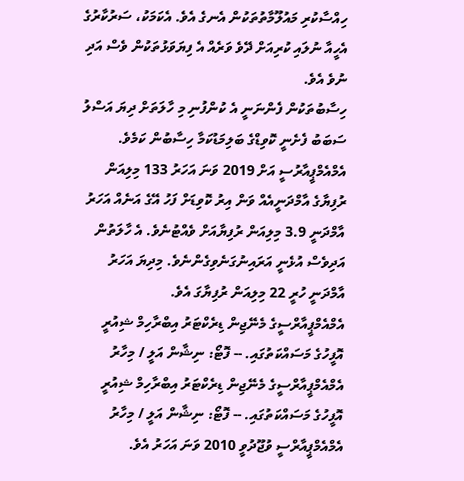ހިއްސާކުރި މައުލޫމާތުތަކުން އެނގެ އެވެ. އެކަމަކު، ސަރުކާރުގެ އެހީއާ ނުލައި ކުރިއަށް ދޭވެ ވަރެއް އެ ފިޔަވަޅުތަކުން ވެސް އަދި ނުވެ އެވެ.
ހިސާބުތަކުން ފެންނަނީ އެ ކުންފުނި މި ހާލަތަށް ދިޔަ އަސްލު ސަބަބު ފެށެނީ ކޮވިޑްގެ ބަލިމަޑުކަމާ ހިސާބުން ކަމެވެ. އެމްއެމްޕީއާރުސީ އަށް 2019 ވަނަ އަހަރު 133 މިލިއަން ރުފިޔާގެ އާމްދަނީއެއް ވަން އިރު ކޮވިޑަށް ފަހު އޭގެ އަނެއް އަހަރު އާމްދަނީ 3.9 މިލިއަން ރުފިޔާއަށް ވެއްޓުނެވެ. އެ ހާލަތުން އަދިވެސް އުޅެނީ އަރައިނުގަނެވިގެންނެވެ. މިދިޔަ އަހަރު އާމްދަނީ ހުރީ 22 މިލިއަން ރުފިޔާގަ އެވެ.
އެމްއެމްޕީއާރްސީގެ މެނޭޖިން ޑިރެކްޓަރު އިބްރާހިމް ޝިއުރީ އޮފީހުގެ މަސައްކަތުގައި. -- ފޮޓޯ: ނިޝާން އަލީ / މިހާރު
އެމްއެމްޕީއާރްސީގެ މެނޭޖިން ޑިރެކްޓަރު އިބްރާހިމް ޝިއުރީ އޮފީހުގެ މަސައްކަތުގައި. -- ފޮޓޯ: ނިޝާން އަލީ / މިހާރު
އެމްއެމްޕީއާރްސީ ވުޖޫދުވީ 2010 ވަނަ އަހަރު އެވެ.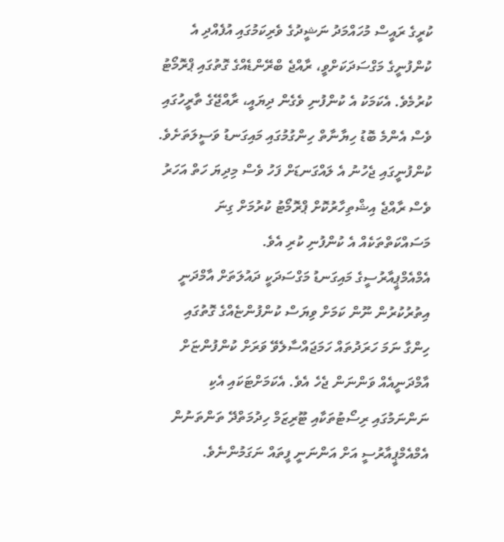ކުރީގެ ރައީސް މުހައްމަދު ނަޝީދުގެ ވެރިކަމުގައި އުފެއްދި އެ ކުންފުނީގެ މަގްސަދަކަށްވީ، ރާއްޖެ ބްރޭންޑެއްގެ ގޮތުގައި ޕްރޮމޯޓު ކުރުމެވެ. އެކަމަކު އެ ކުންފުނި ވެގެން ދިޔައީ، ރާއްޖޭގެ ތާރީހުގައި ވެސް އެންމެ ބޮޑު ހިޔާނާތް ހިންގުމުގައި މައިގަނޑު ވަސީލަތަށެވެ. ކުންފުނީގައި ޖެހުނު އެ ލައްގަނޑަށް ފަހު ވެސް މިދިޔަ ހަތް އަހަރު ވެސް ރާއްޖެ އިޝްތިހާރުކޮށް ޕްރޮމޯޓު ކުރުމަށް ގިނަ މަސައްކަތްތަކެއް އެ ކުންފުނި ކުރި އެވެ.
އެމްއެމްޕީއާރުސީގެ މައިގަނޑު މަގްސަދަކީ ދައުލަތަށް އާމްދަނީ އިތުރުކުރުން ނޫން ކަމަށް ވިޔަސް ކުންފުންޏެއްގެ ގޮތުގައި ހިންގާ ނަމަ ހަރަދުތައް ހަމަޖައްސާލެވޭ ވަރަށް ކުންފުންޏަށް އާމްދަނީއެއް ވަންނަން ޖެހެ އެވެ. އެކަމަށްޓަކައި އެކި ނަންނަމުގައި ރިސޯޓުތަކާއި ޓޫރިޒަމް ހިދުމަތްދޭ ތަންތަނުން އެމްއެމްޕީއާރުސީ އަށް އަންނަނީ ފީތައް ނަގަމުންނެވެ.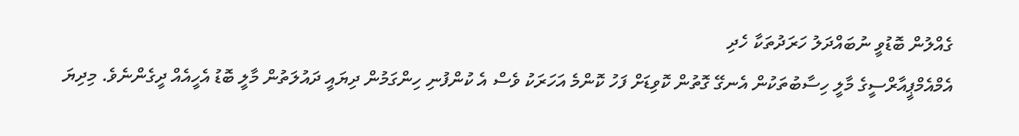ގެއްލުން ބޮޑުވީ ނުބައްދަލު ހަރަދުތަކާ ހެދި
އެމްއެމްޕީއާރްސީގެ މާލީ ހިސާބުތަކުން އެނގޭ ގޮތުން ކޮވިޑަށް ފަހު ކޮންމެ އަހަރަކު ވެސް އެ ކުންފުނި ހިންގަމުން ދިޔައީ ދައުލަތުން މާލީ ބޮޑު އެހީއެއް ދީގެންނެވެ. މިދިޔަ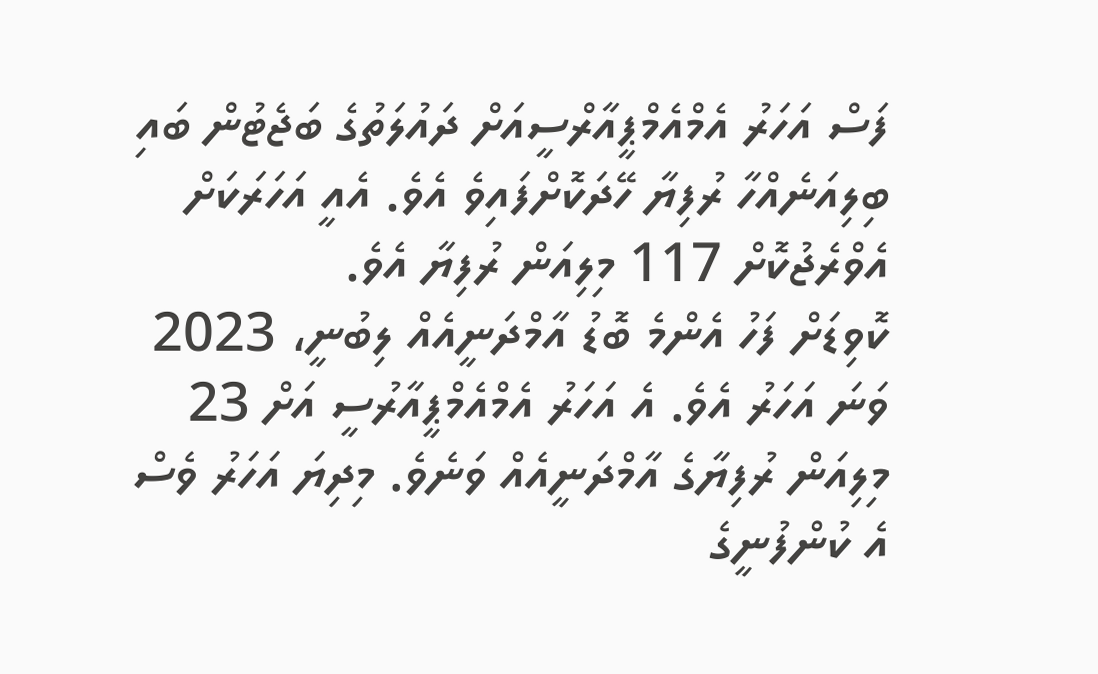ފަސް އަހަރު އެމްއެމްޕީއާރްސީއަށް ދައުލަތުގެ ބަޖެޓުން ބައި ބިލިއަނެއްހާ ރުފިޔާ ހޭދަކޮށްފައިވެ އެވެ. އެއީ އަހަރަކަށް އެވްރެޖުކޮށް 117 މިލިއަން ރުފިޔާ އެވެ.
ކޮވިޑަށް ފަހު އެންމެ ބޮޑު އާމްދަނީއެއް ލިބުނީ، 2023 ވަނަ އަހަރު އެވެ. އެ އަހަރު އެމްއެމްޕީއާރުސީ އަށް 23 މިލިއަން ރުފިޔާގެ އާމްދަނީއެއް ވަނެވެ. މިދިޔަ އަހަރު ވެސް އެ ކުންފުނީގެ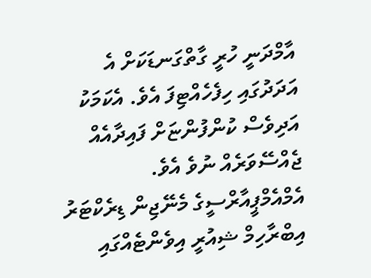އާމްދަނީ ހުރީ ގާތްގަނޑަކަށް އެ އަދަދުގައި ހިފެހެއްޓިފަ އެވެ. އެކަމަކު އަދިވެސް ކުންފުންޏަށް ފައިދާއެއް ޖެއްސޭވަރެއް ނުވެ އެވެ.
އެމްއެމްޕީއާރްސީގެ މެނޭޖިން ޑިރެކްޓަރު އިބްރާހިމް ޝިއުރީ އިވެންޓެއްގައި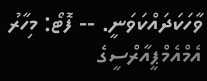ވާހަކަދައްކަވަނީ. -- ފޮޓޯ: މިހާރު
އެމްއެމްޕީއާރްސީގެ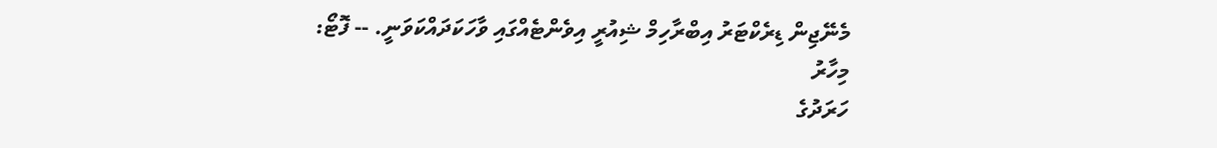މެނޭޖިން ޑިރެކްޓަރު އިބްރާހިމް ޝިއުރީ އިވެންޓެއްގައި ވާހަކަދައްކަވަނީ. -- ފޮޓޯ: މިހާރު
ހަރަދުގެ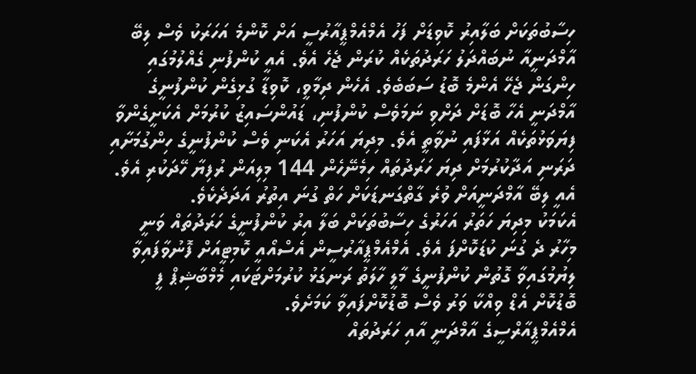ހިސާބުތަކަށް ބަލާއިރު ކޮވިޑަށް ފަހު އެމްއެމްޕީއާރުސީ އަށް ކޮންމެ އަހަރަކު ވެސް ލިބޭ އާމްދަނީއާ ނުބައްދަލު ހަރަދުތަކެއް ކުރަން ޖެހެ އެވެ. އެއީ ކުންފުނި ގެއްލުމުގައި ހިންގަން ޖެހޭ އެންމެ ބޮޑު ސަބަބެވެ. އެހެން ދިމާވީ، ކޮވިޑާ ގުޅިގެން ކުންފުނީގެ އާމްދަނީ އެހާ ބޮޑަށް ދަށްވި ނަމަވެސް ކުންފުނި، ޑައުންސައިޒު ކުރުމަށް އެކަށީގެންވާ ފިޔަވަޅުތަކެއް އަޅާފައި ނުވާތީ އެވެ. މިދިޔަ އަހަރު އެކަނި ވެސް ކުންފުނީގެ ހިންގުމަށާއި ދަރަނި އަދާކުރުމަށް ދިޔަ ހަރަދުތައް ހިމެނޭހެން 144 މިލިއަން ރުފިޔާ ހޭދަކުރި އެވެ. އެއީ ލިބޭ އާމްދަނީއަށް ވުރެ ގާތްގަނޑަކަށް ހަތް ގުނަ އިތުރު އަދަދެކެވެ.
އެކަމަކު މިދިޔަ ހަތަރު އަހަރުގެ ހިސާބުތަކަށް ބަލާ އިރު ކުންފުނީގެ ހަރަދުތައް ވަނީ މިހާރު ދެ ގުނަ ކުޑަކޮށްފަ އެވެ. އެމްއެމްޕީއާރުސީން އެސްއޯއީ ކޮމިޓީއަށް ފޮނުވާފައިވާ ލިޔުމުގައިވާ ގޮތުން ކުންފުނީގެ މާލީ ހާލަތު ރަނގަޅު ކުރުމަށްޓަކައި މެމްބާޝިޕް ފީ ބޮޑުކޮށް އެޑް ވިއްކާ ވަރު ވެސް ބޮޑުކޮށްފައިވާ ކަމަށެވެ.
އެމްއެމްޕީއާރްސީގެ އާމްދަނީ އާއި ހަރަދުތައް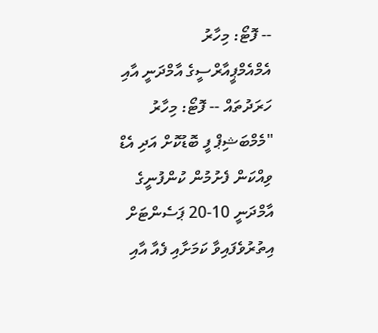-- ފޮޓޯ: މިހާރު
އެމްއެމްޕީއާރްސީގެ އާމްދަނީ އާއި ހަރަދުތައް -- ފޮޓޯ: މިހާރު
"މެމްބަޝިޕް ފީ ބޮޑުކޮށް އަދި އެޑް ވިއްކަން ފެށުމުން ކުންފުނީގެ އާމްދަނީ 10-20 ޕަސެންޓަށް އިތުރުވެފައިވާ ކަމަށާއި ފެއާ އާއި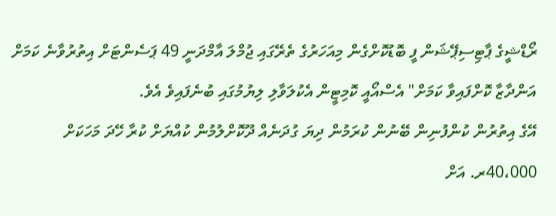ރޯޑްޝީގެ ޕާޓިސިޕޭޝަން ފީ ބޮޑުކޮށްގެން މިއަހަރުގެ ތެރޭގައި ޖުމްލަ އާމްދަނީ 49 ޕަސެންޓަށް އިތުރުވާނެ ކަމަށް އަންދާޒާ ކޮށްފައިވާ ކަމަށް" އެސްއޯއީ ކޮމިޓީން އެކުލަވާލި ލިޔުމުގައި ބުނެފައިވެ އެވެ.
އޭގެ އިތުރުން ކުންފުނިން ބޭނުން ކުރަމުން ދިޔަ ގުދަނެއް ދޫކޮށްލުމުން ކުއްޔަށް ކުރާ ހޭދަ މަހަކަށް 40،000ރ. އަށް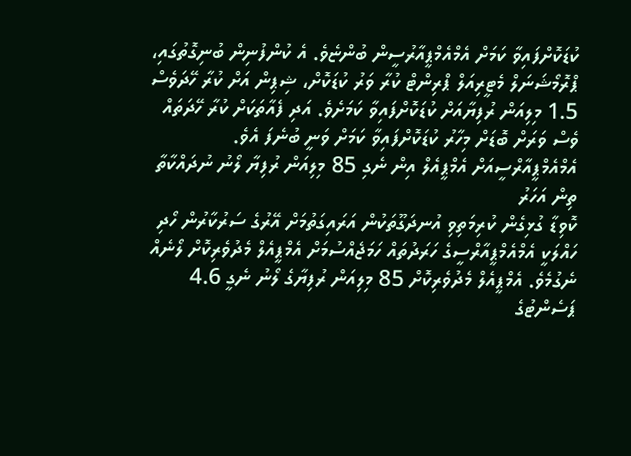ކުޑަކޮށްފައިވާ ކަމަށް އެމްއެމްޕީއާރުސީން ބުންޏެވެ. އެ ކުންފުނިން ބުނިގޮތުގައި، ޕްރޮމޯޝަނަލް މެޓީރިއަލް ޕްރިންޓް ކުރާ ވަރު ކުޑަކޮށް، ޝިޕިން އަށް ކުރާ ހޭދަވެސް 1.5 މިލިއަން ރުފިޔާއަށް ކުޑަކޮށްފައިވާ ކަމަށެވެ. އަދި ފެއާތަކަށް ކުރާ ހޭދަތައް ވެސް ވަރަށް ބޮޑަށް މިހާރު ކުޑަކޮށްފައިވާ ކަމަށް ވަނީ ބުނެފަ އެވެ.
އެމްއެމްޕީއާރްސީއަށް އެމްޕީއެލް އިން ނެގި 85 މިލިއަން ރުފިޔާ ލޯނު ނުދައްކާތާ ތިން އަހަރު
ކޮވިޑާ ގުޅިގެން ކުރިމަތިވި އުނދަގޫތަކުން އަރައިގަތުމަށް އޭރުގެ ސަރުކާރުން ހޯދި ހައްލަކީ އެމްއެމްޕީއާރްސީގެ ހަރަދުތައް ހަމަޖެއްސުމަށް އެމްޕީއެލް މެދުވެރިކޮށް ލޯނެއް ނެގުމެވެ. އެމްޕީއެލް މެދުވެރިކޮށް 85 މިލިއަން ރުފިޔާގެ ލޯނު ނެގީ 4.6 ޕަސެންޓުގެ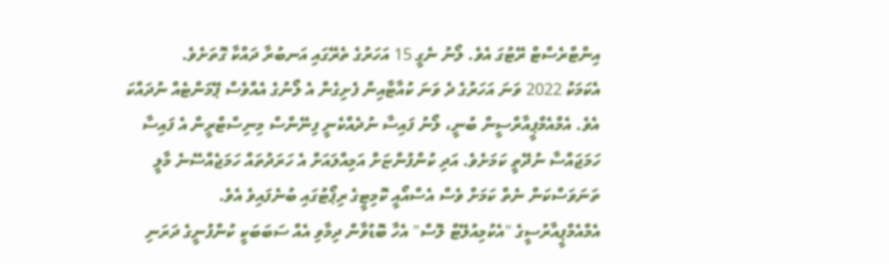އިންޓްރެސްޓް ރޭޓުގަ އެވެ. ލޯނު ނެގީ 15 އަހަރުގެ ތެރޭގައި އަނބުރާ ދައްކާ ގޮތަށެވެ.
އެކަމަކު 2022 ވަނަ އަހަރުގެ ދެ ވަނަ ކުއާޓާއިން ފެށިގެން އެ ލޯނުގެ އެއްވެސް ޕޭމަންޓެއް ނުދައްކަ އެވެ. އެމްއެމްޕީއާރްސީން ބުނީ، ލޯނު ފައިސާ ނުދެއްކެނީ ފިނޭންސް މިނިސްޓްރީން އެ ފައިސާ ހަމަޖައްސާ ނުދޭތީ ކަމަށެވެ. އަދި ކުންފުންޏަށް އަމިއްލައަށް އެ ހަރަދުތައް ހަމަޖެއްސޭނެ މާލީ ތަނަވަސްކަން ނެތް ކަމަށް ވެސް އެސްއޯއީ ކޮމިޓީގެ ރިޕޯޓުގައި ބުނެފައިވެ އެވެ.
އެމްއެމްޕީއާރުސީގެ "އެކުމިއުލޭޓް ލޮސް" އެހާ ބޮޑުވާން ދިމާވި އެއް ސަބަބަކީ ކުންފުނީގެ ދަރަނި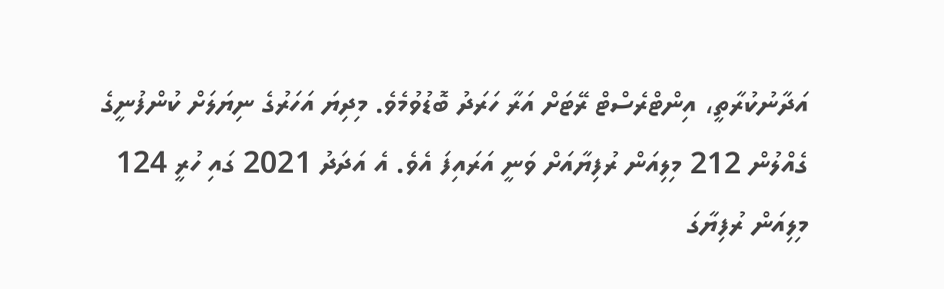އަދާނުކުރާތީ، އިންޓްރެސްޓް ރޭޓަށް އަރާ ހަރަދު ބޮޑުވުމެވެ. މިދިޔަ އަހަރުގެ ނިޔަލަށް ކުންފުނީގެ ގެއްލުން 212 މިލިއަން ރުފިޔާއަށް ވަނީ އަރައިފަ އެވެ. އެ އަދަދު 2021 ގައި ހުރީ 124 މިލިއަން ރުފިޔާގަ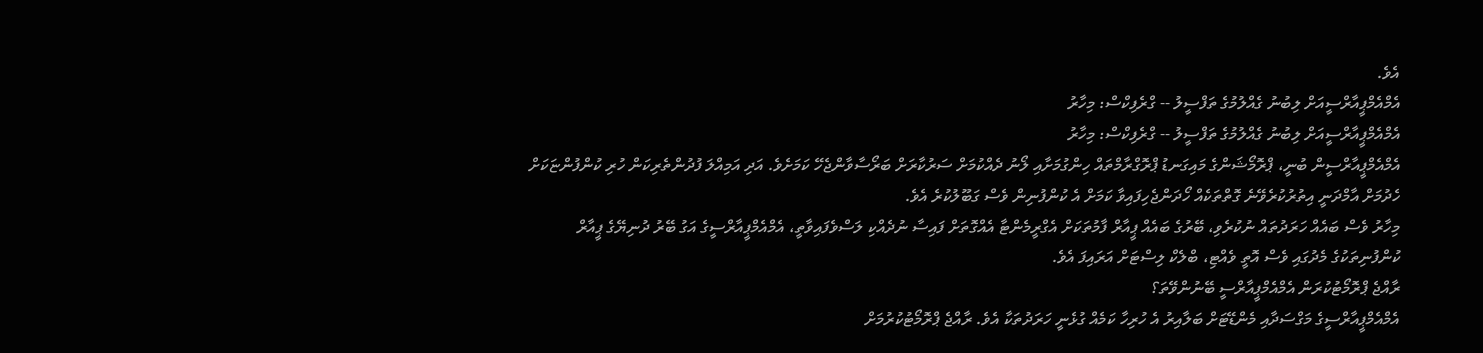އެވެ.
އެމްއެމްޕީއާރްސީއަށް ލިބުނު ގެއްލުމުގެ ތަފްސީލު -- ގްރެފިކްސް: މިހާރު
އެމްއެމްޕީއާރްސީއަށް ލިބުނު ގެއްލުމުގެ ތަފްސީލު -- ގްރެފިކްސް: މިހާރު
އެމްއެމްޕީއާރްސީން ބުނީ، ޕްރޮމޯޝަންގެ މައިގަނޑު ޕްރޮގްރާމްތައް ހިންގުމަށާއި ލޯނު ދެއްކުމަށް ސަރުކާރަށް ބަރޯސާވާންޖެހޭ ކަމަށެވެ. އަދި އަމިއްލަ ފުދުންތެރިކަން ހުރި ކުންފުންޏަކަށް ހެދުމަށް އާމްދަނީ އިތުރުކުރެވޭނެ ގޮތްތަކެއް ހޯދަންޖެހިފައިވާ ކަމަށް އެ ކުންފުނިން ވެސް ގަބޫލުކުރެ އެވެ.
މިހާރު ވެސް ބައެއް ހަރަދުތައް ނުކުރެވި، ބޭރުގެ ބައެއް ޕީއާރް ފާމުތަކަށް އެގްރީމެންޓާ އެއްގޮތަށް ފައިސާ ނުދެއްކި ލަސްވެފައިވާތީ، އެމްއެމްޕީއާރްސީގެ އަގު ބޭރު ދުނިޔޭގެ ޕީއާރް ކުންފުނިތަކުގެ މެދުގައި ވެސް އޮތީ ވެއްޓި، ބްލެކް ލިސްޓަށް އަރައިފަ އެވެ.
ރާއްޖެ ޕްރޮމޯޓުކުރަން އެމްއެމްޕީއާރްސީ ބޭނުންވޭތަ؟
އެމްއެމްޕީއާރްސީގެ މަގްސަދާއި މެންޑޭޓަށް ބަލާއިރު އެ ހުރިހާ ކަމެއް ގުޅެނީ ހަރަދުތަކާ އެވެ. ރާއްޖެ ޕްރޮމޯޓުކުރުމަށް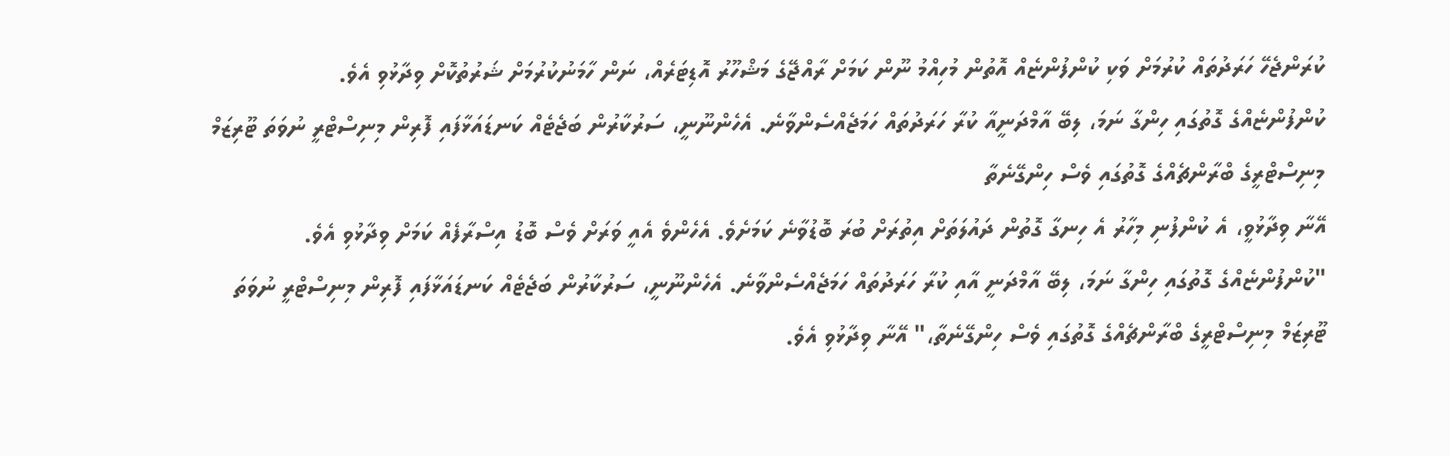ކުރަންޖެހޭ ހަރަދުތައް ކުރުމަށް ވަކި ކުންފުންޏެއް އޮތުން މުހިއްމު ނޫން ކަމަށް ރާއްޖޭގެ މަޝްހޫރު އޮޑިޓަރެއް، ނަން ހާމަނުކުރުމަށް ޝަރުތުކޮށް ވިދާޅުވި އެވެ.
ކުންފުންޏެއްގެ ގޮތުގައި ހިންގާ ނަމަ، ލިބޭ އާމްދަނީއާ ކުރާ ހަރަދުތައް ހަމަޖެއްސެންވާނެ. އެހެންނޫނީ، ސަރުކާރުން ބަޖެޓެއް ކަނޑައަޅާފައި ފޮރިން މިނިސްޓްރީ ނުވަތަ ޓޫރިޒަމް މިނިސްޓްރީގެ ބްރާންޗެއްގެ ގޮތުގައި ވެސް ހިންގޭނެތާ
އޭނާ ވިދާޅުވީ، އެ ކުންފުނި މިހާރު އެ ހިނގާ ގޮތުން ދައުލަތަށް އިތުރަށް ބުރަ ބޮޑުވާނެ ކަމަށެވެ. އެހެންވެ އެއީ ވަރަށް ވެސް ބޮޑު އިސްރާފެއް ކަމަށް ވިދާޅުވި އެވެ.
"ކުންފުންޏެއްގެ ގޮތުގައި ހިންގާ ނަމަ، ލިބޭ އާމްދަނީ އާއި ކުރާ ހަރަދުތައް ހަމަޖެއްސެންވާނެ. އެހެންނޫނީ، ސަރުކާރުން ބަޖެޓެއް ކަނޑައަޅާފައި ފޮރިން މިނިސްޓްރީ ނުވަތަ ޓޫރިޒަމް މިނިސްޓްރީގެ ބްރާންޗެއްގެ ގޮތުގައި ވެސް ހިންގޭނެތާ،" އޭނާ ވިދާޅުވި އެވެ.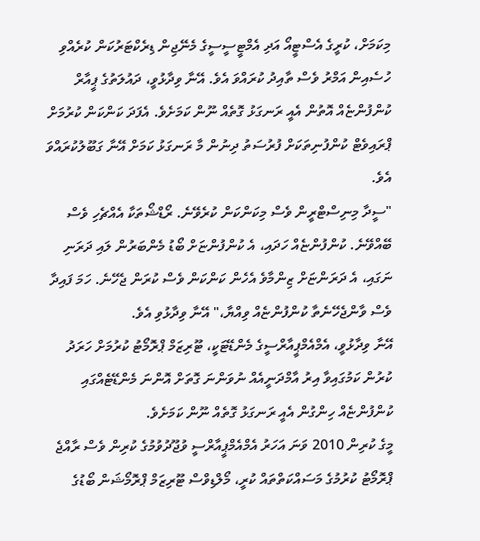މިކަމަށް، ކުރީގެ އެސްޓީއޯ އަދި އެމްޓީސީސީގެ މެނޭޖިން ޑިރެކްޓަރުކަން ކުރެއްވި ހުސެއިން އަމްރު ވެސް ތާއިދު ކުރައްވަ އެވެ. އޭނާ ވިދާޅުވީ، ދައުލަތުގެ ޕީއާރް ކުންފުންޏެއް އޮތުން އެއީ ރަނގަޅު ގޮތެއް ނޫން ކަމަށެވެ. އެފަދަ ކަންކަން ކުރުމަށް ޕްރައިވެޓް ކުންފުނިތަކަށް ފުރުސަތު ދިނުން މާ ރަނގަޅު ކަމަށް އޭނާ ގަބޫލުކުރައްވަ އެވެ.
"ސީދާ މިނިސްޓްރީން ވެސް މިކަންކަން ކުރެވޭނެ. ރޯޑްޝޯތަކާ އެއްޗެހި ވެސް ބޭއްވޭނެ. ކުންފުންޏެއް ހަދައި، އެ ކުންފުންޏަށް ބޯޑު މެންބަރުން ލައި ދަރަނި ނަގައި، އެ ދަރަންޏަށް ޒިންމާވެ އެހެން ކަންކަން ވެސް ކުރަން ޖެހޭނެ. ހަމަ ފައިދާ ވެސް ވާންޖެހޭނެތާ ކުންފުންޏެއް ވިއްޔާ،" އޭނާ ވިދާޅުވި އެވެ.
އޭނާ ވިދާޅުވީ، އެމްއެމްޕީއާރްސީގެ މެންޑޭޓަކީ، ޓޫރިޒަމް ޕްރޮމޯޓު ކުރުމަށް ހަރަދު ކުރުން ކަމުގައިވާ އިރު އާމްދަނީއެއް ނުވަންނަ ގޮތަށް އޮންނަ މެންޑޭޓެއްގައި ކުންފުންޏެއް ހިންގުން އެއީ ރަނގަޅު ގޮތެއް ނޫން ކަމަށެވެ.
މީގެ ކުރިން 2010 ވަނަ އަހަރު އެމްއެމްޕީއާރްސީ ވުޖޫދުވުމުގެ ކުރިން ވެސް ރާއްޖެ ޕްރޮމޯޓު ކުރުމުގެ މަސައްކަތްތައް ކުރީ، މޯލްޑިވްސް ޓޫރިޒަމް ޕްރޮމޯޝަން ބޯޑުގެ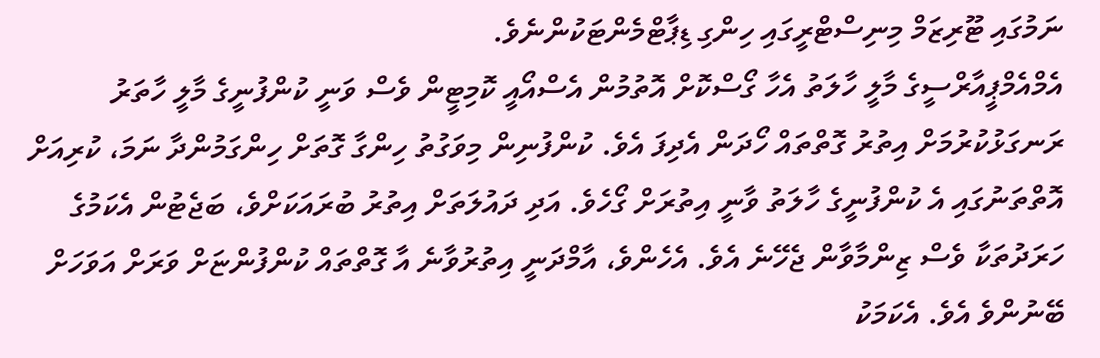ނަމުގައި ޓޫރިޒަމް މިނިސްޓްރީގައި ހިންގި ޑިޕާޓްމެންޓަކުންނެވެ.
އެމްއެމްޕީއާރްސީގެ މާލީ ހާލަތު އެހާ ގޯސްކޮށް އޮތުމުން އެސްއޯއީ ކޮމިޓީން ވެސް ވަނީ ކުންފުނީގެ މާލީ ހާތަރު ރަނގަޅުކުރުމަށް އިތުރު ގޮތްތައް ހޯދަން އެދިފަ އެވެ. ކުންފުނިން މިވަގުތު ހިންގާ ގޮތަށް ހިންގަމުންދާ ނަމަ، ކުރިއަށް އޮތްތަނުގައި އެ ކުންފުނީގެ ހާލަތު ވާނީ އިތުރަށް ގޯހެވެ. އަދި ދައުލަތަށް އިތުރު ބުރައަކަށްވެ، ބަޖެޓުން އެކަމުގެ ހަރަދުތަކާ ވެސް ޒިންމާވާން ޖެހޭނެ އެވެ. އެހެންވެ، އާމްދަނީ އިތުރުވާނެ އާ ގޮތްތައް ކުންފުންޏަށް ވަރަށް އަވަހަށް ބޭނުންވެ އެވެ. އެކަމަކު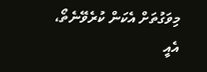މިވަގުތަށް އެކަން ކުރެވޭނެތޯ، އެއީ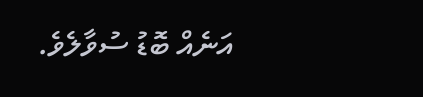އަނެއް ބޮޑު ސުވާލެވެ.